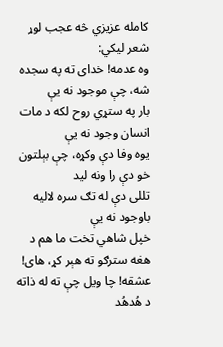کامله عزيزي څه عجب لوړ شعر ليکي:
وه عدمه! خدای ته په سجده شه، چې موجود نه یې
بار په ستړي روح لکه د مات انسان وجود نه یې
یوه وفا دې وکړه، چې بېلتون خو دې را ونه لید
تللی دې له تګ سره لالیه باوجود نه یې
خپل شاهي تخت ما هم د هغه سترګو ته هېر کړ، های!
عشقه! چا ویل چې ته له ذاته د هُدهُد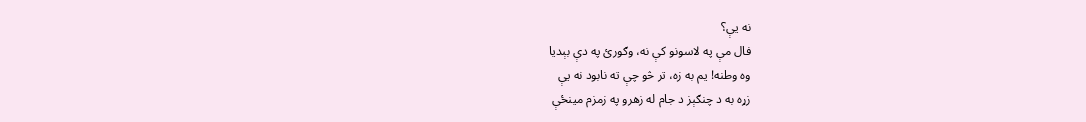نه یې؟
فال مې په لاسونو کې نه، وګورئ په دې بېدیا
وه وطنه! یم به زه، تر څو چې ته نابود نه یې
زړه به د چنګېز د جام له زهرو په زمزم مینځې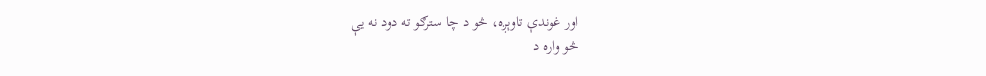اور غوندې تاوېږه، څو د چا سترګو ته دود نه یې
څو واره د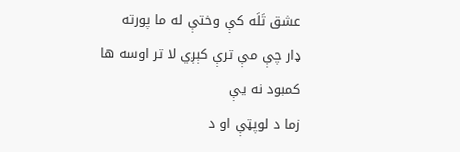عشق تَلَه کې وختې له ما پورته
ډار چې مې ترې کېږي لا تر اوسه ها کمبود نه یې
زما د لوپټې او د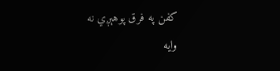کفن په فرق پوهېږي نه
وایه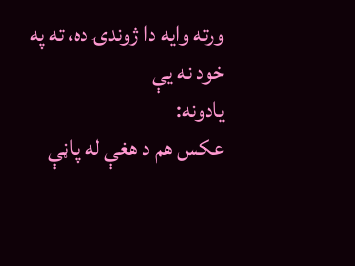ورته وایه دا ژوندۍ ده، ته په خود نه یې
يادونه:
عکس هم د هغې له پاڼې